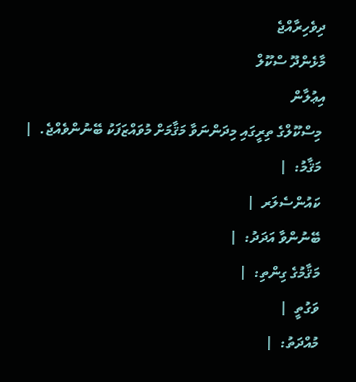ދިވެހިރާއްޖެ
މާޅެންދޫ ސްކޫލް
އިޢުލާން
 މިސްކޫލްގެ ތިރީގައި މިދަންނަވާ މަޤާމަށް މުވައްޒަފަކު ބޭނުންވެއްޖެ.  |
 މަޤާމު:  |
 ކައުންސެލަރ  |
 ބޭނުންވާ އަދަދު:  |
 މަޤާމުގެ ގިންތި:  |
 ވަގުތީ  |
 މުއްދަތު:  |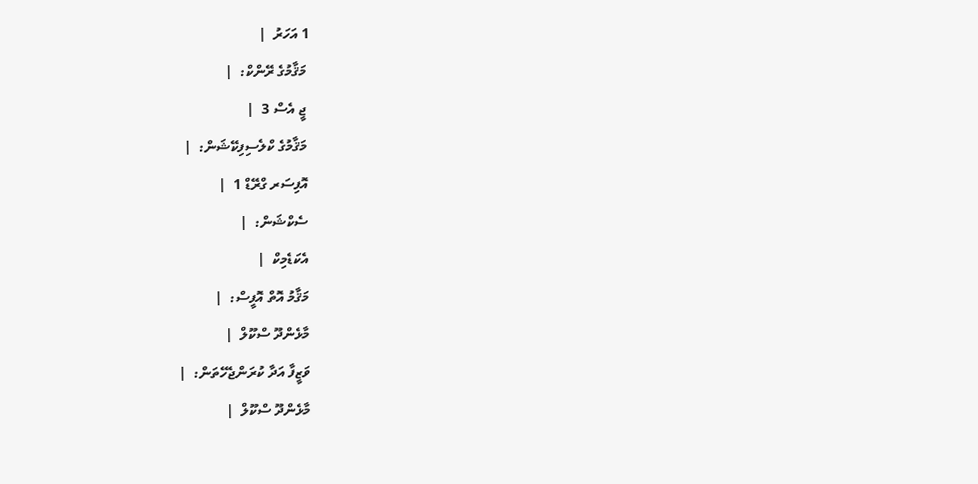1 އަހަރު  |
 މަޤާމުގެ ރޭންކް:  |
 ޖީ އެސް 3  |
 މަޤާމުގެ ކްލެސިފިކޭޝަން:  |
 އޮފިސަރ ގްރޭޑް 1  |
 ސެކްޝަން:  |
 އެކަޑެމިކް  |
 މަޤާމު އޮތް އޮފީސް:  |
 މާޅެންދޫ ސްކޫލް  |
 ވަޒީފާ އަދާ ކުރަންޖެހޭތަން:  |
 މާޅެންދޫ ސްކޫލް  |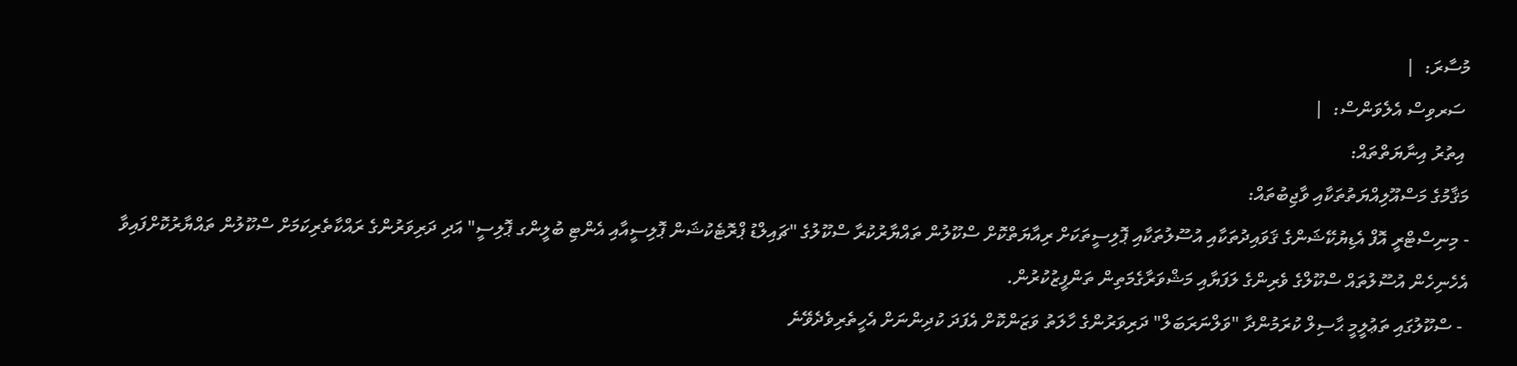މުސާރަ:  |
 ސަރވިސް އެލެވަންސް:  |
 އިތުރު އިނާޔަތްތައް:
މަޤާމުގެ މަސްއޫލިއްޔަތުތަކާއި ވާޖިބުތައް:
- މިނިސްޓްރީ އޮފް އެޑިޔުކޭޝަންގެ ޤަވައިދުތަކާއި އުސޫލުތަކާއި ޕޮލިސީތަކަށް ރިއާޔަތްކޮށް ސްކޫލުން ތައްޔާރުކުރާ ސްކޫލުގެ "ޗައިލްޑު ޕްރޮޓެކުޝަން ޕޮލިސީއާއި އެންޓި ބުލީންގ ޕޮލިސީ" އަދި ދަރިވަރުންގެ ރައްކާތެރިކަމަށް ސްކޫލުން ތައްޔާރުކޮށްފައިވާ އެހެނިހެން އުސޫލުތައް ސްކޫލްގެ ވެރިންގެ ލަފަޔާއި މަޝްވަރާގެމަތިން ތަންފީޒުކުރުން.
 - ސްކޫލުގައި ތަޢުލީމީ ޙާސިލް ކުރަމުންދާ "ވަލްނަރަބަލް" ދަރިވަރުންގެ ހާލަތު ވަޒަންކޮށް އެފަދަ ކުދިންނަށް އެހީތެރިވެދެވޭނެ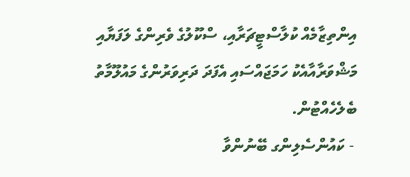އިންތިޒާމެއް ކުލާސްޓީޗަރާއި، ސްކޫލުގެ ވެރިންގެ ލަފަޔާއި މަޝްވަރާއާއެކު ހަމަޖައްސައި އެފަދަ ދަރިވަރުންގެ މައުލޫމާތު ބެލެހެއްޓުން.
 - ކައުންސެލިންގ ބޭނުންވާ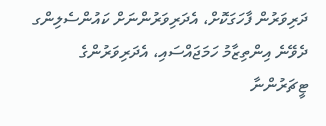ދަރިވަރުން ފާހަގަކޮށް، އެދަރިވަރުންނަށް ކައުންސެލިންގ ދެވޭނެ އިންތިޒާމު ހަމަޖައްސައި، އެދަރިވަރުންގެ ޓީޗަރުންނާ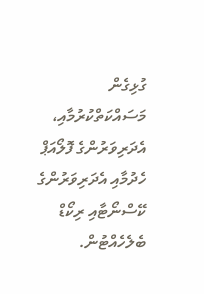ގުޅިގެން މަސައްކަތްކުރުމާއި، އެދަރިވަރުންގެ ފޮލޯއަޕް ހެދުމާއި އެދަރިވަރުންގެ ކޭސްނޯޓާއި ރިކޯޑް ބެލެހެއްޓުން.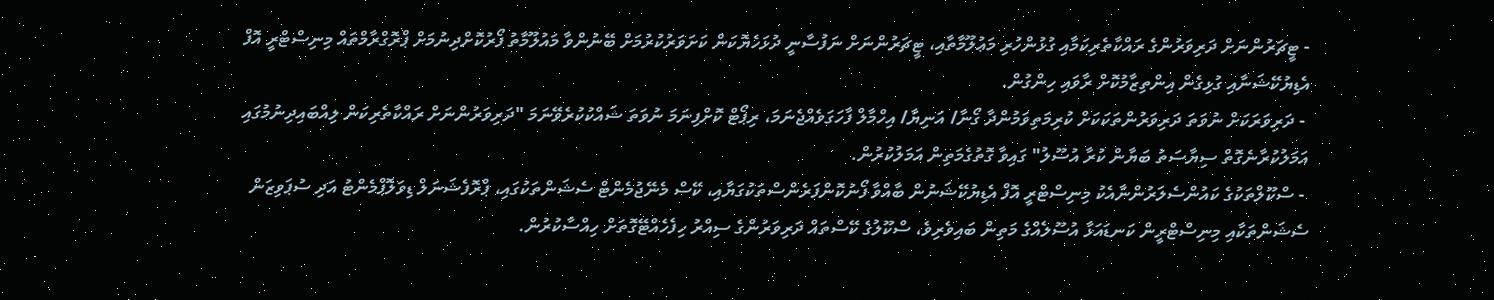- ޓީޗަރުންނަށް ދަރިވަރުންގެ ރައްކާތެރިކަމާއި ގުޅުންހުރި މަޢުލޫމާތާއި، ޓީޗަރުންނަށް ނަފުސާނީ ދުޅަހެޔޮކަން ކަށަވަރުކުރުމަށް ބޭނުންވާ މައުލޫމާތު ފޯރުކޮށްދިނުމަށް ޕްރޮގްރާމްތައް މިނިސްޓްރީ އޮފް އެޑިޔުކޭޝަނާއި ގުޅިގެން އިންތިޒާމުކޮށް ރާވައި ހިންގުން.
 - ދަރިވަރަކަށް ނުވަތަ ދަރިވަރުންތަކަކަށް ކުރިމަތިވަމުންދާ ގޯނާ/ އަނިޔާ/ އިހްމާލް ފާހަގަވެއްޖެނަމަ، ރިޕޯޓް ކޮށްފިނަމަ ނުވަތަ ޝައްކުކުރެވޭނަމަ "ދަރިވަރުންނަށް ރައްކާތެރިކަން ލިއްބައިދިނުމުގައި އަމަލުކުރާނެގޮތް ސިޔާސަތު ބަޔާން ކުރާ އުސޫލު" ގައިވާ ގޮތުގެމަތިން އަމަލުކުރުން.
 - ސްކޫލްތަކުގެ ކައުންސެލަރުންނާއެކު މިނިސްޓްރީ އޮފް އެޑިޔުކޭޝަނުން ބާއްވާ ފޯނުކޮންފަރެންސްތަކުގަޔާއި، ކޭސް މެނޭޖުމެންޓް ސެޝަންތަކުގައި، ޕްރޮފެޝަނަލް ޑިވަލޮޕްމެންޓު އަދި ސުޕަވިޒަން ސެޝަންތަކާއި މިނިސްޓްރީން ކަނޑައަޅާ އުސޫލެއްގެ މަތިން ބައިވެރިވެ، ސްކޫލުގެ ކޭސްތައް ދަރިވަރުންގެ ސިއްރު ހިފެހެއްޓޭގޮތަށް ހިއްސާކުރުން.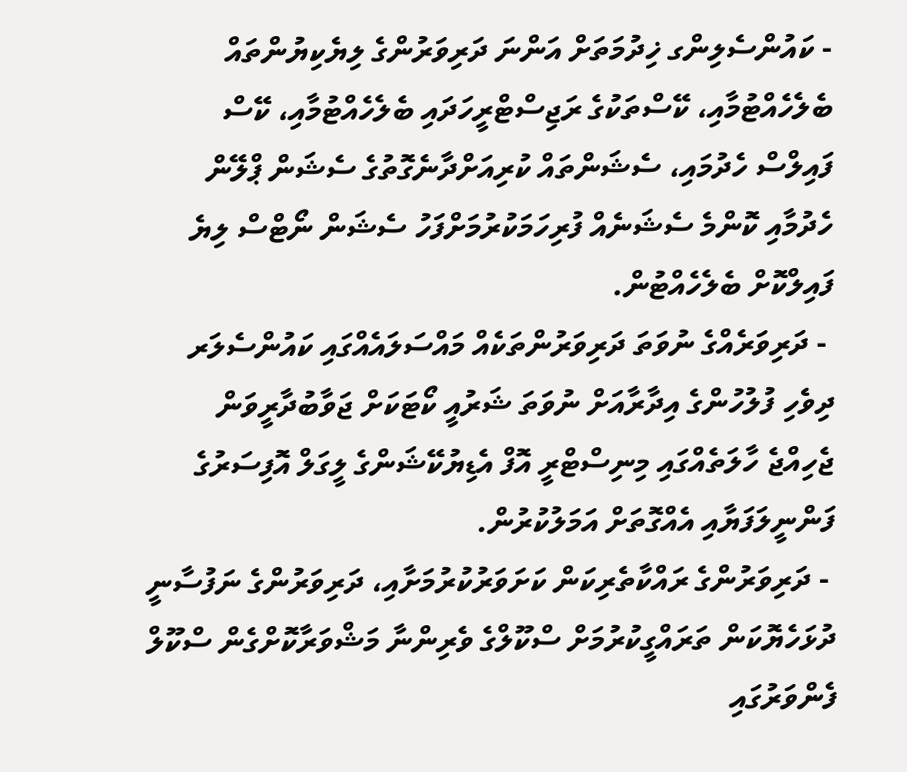- ކައުންސެލިންގ ޚިދުމަތަށް އަންނަ ދަރިވަރުންގެ ލިޔެކިޔުންތައް ބެލެހެއްޓުމާއި، ކޭސްތަކުގެ ރަޖިސްޓްރީހަދައި ބެލެހެއްޓުމާއި، ކޭސް ފައިލްސް ހެދުމައި، ސެޝަންތައް ކުރިއަށްދާނެގޮތުގެ ސެޝަން ޕްލޭން ހެދުމާއި ކޮންމެ ސެޝަނެއް ފުރިހަމަކުރުމަށްފަހު ސެޝަން ނޯޓްސް ލިޔެ ފައިލްކޮށް ބެލެހެއްޓުން.
 - ދަރިވަރެއްގެ ނުވަތަ ދަރިވަރުންތަކެއް މައްސަލައެއްގައި ކައުންސެލަރ ދިވެހި ފުލުހުންގެ އިދާރާއަށް ނުވަތަ ޝަރުއީ ކޯޓަކަށް ޖަވާބުދާރީވަން ޖެހިއްޖެ ހާލަތެއްގައި މިނިސްޓްރީ އޮފް އެޑިޔުކޭޝަންގެ ލީގަލް އޮފިސަރުގެ ފަންނީލަފަޔާއި އެއްގޮތަށް އަމަލުކުރުން.
 - ދަރިވަރުންގެ ރައްކާތެރިކަން ކަށަވަރުކުރުމަށާއި، ދަރިވަރުންގެ ނަފުސާނީ ދުޅަހެޔޮކަން ތަރައްގީކުރުމަށް ސްކޫލްގެ ވެރިންނާ މަޝްވަރާކޮށްގެން ސްކޫލް ފެންވަރުގައި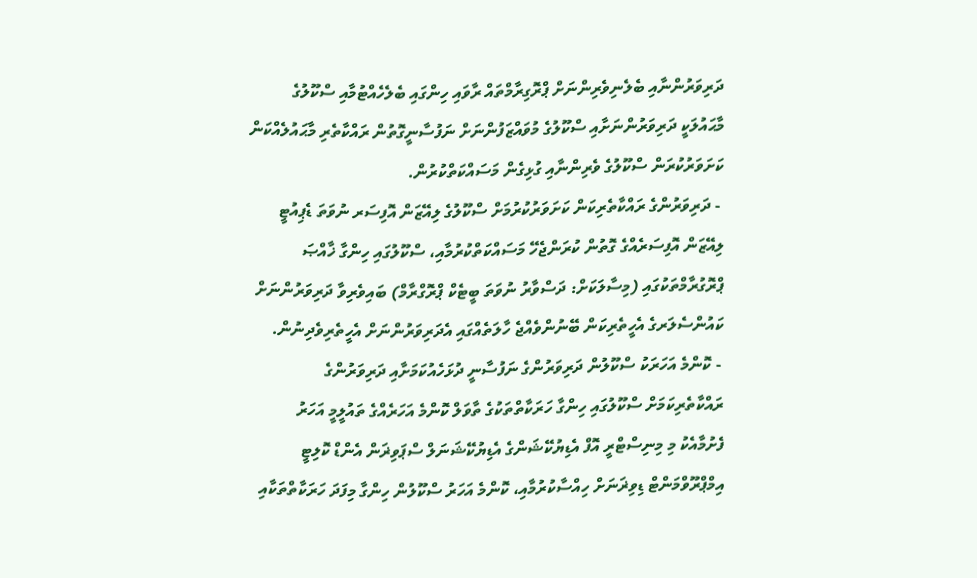ދަރިވަރުންނާއި ބެލެނިވެރިންނަށް ޕްރޮގިރާމްތައް ރާވައި ހިންގައި ބެލެހެއްޓުމާއި ސްކޫލުގެ މާޙައުލަކީ ދަރިވަރުންނަށާއި ސްކޫލުގެ މުވައްޒަފުންނަށް ނަފުސާނީގޮތުން ރައްކާތެރި މާޙައުލެއްކަން ކަށަވަރުކުރަން ސްކޫލުގެ ވެރިންނާއި ގުޅިގެން މަސައްކަތްކުރުން.
 - ދަރިވަރުންގެ ރައްކާތެރިކަން ކަށަވަރުކުރުމަށް ސްކޫލުގެ ލިއޭޒަން އޮފިސަރ ނުވަތަ ޑެޕިއުޓީ ލިއޭޒަން އޮފިސަރެއްގެ ގޮތުން ކުރަންޖެހޭ މަސައްކަތްކުރުމާއި، ސްކޫލުގައި ހިންގާ ޚާއްޞަ ޕްރޮގުރާމްތަކުގައި (މިސާލަކަށް: ދަސްވާރު ނުވަތަ ބީޓެކް ޕްރޮގްރާމް) ބައިވެރިވާ ދަރިވަރުންނަށް ކައުންސެލަރގެ އެހީތެރިކަން ބޭނުންވެއްޖެ ހާލަތެއްގައި އެދަރިވަރުންނަށް އެހީތެރިވެދިނުން.
 - ކޮންމެ އަހަރަކު ސްކޫލުން ދަރިވަރުންގެ ނަފުސާނީ ދުޅަހެއުކަމަށާއި ދަރިވަރުންގެ ރައްކާތެރިކަމަށް ސްކޫލުގައި ހިންގާ ހަރަކާތްތަކުގެ ތާވަލް ކޮންމެ އަހަރެއްގެ ތައުލީމީ އަހަރު ފެށުމާއެކު މި މިނިސްޓްރީ އޮފް އެޑިޔުކޭޝަންގެ އެޑިޔުކޭޝަނަލް ސްޕަވިޜަން އެންޑް ކޮލިޓީ އިމްޕްރޫވްމަންޓް ޑިވިޜަނަށް ހިއްސާކުރުމާއި، ކޮންމެ އަހަރު ސްކޫލުން ހިންގާ މިފަދަ ހަރަކާތްތަކާއި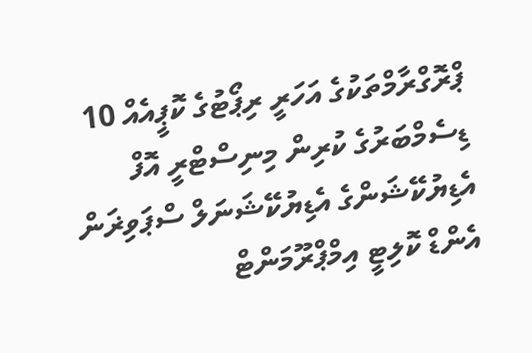ޕްރޮގްރާމްތަކުގެ އަހަރީ ރިޕޯޓުގެ ކޮޕީއެއް 10 ޑިސެމްބަރުގެ ކުރިން މިނިސްޓްރީ އޮފް އެޑިޔުކޭޝަންގެ އެޑިޔުކޭޝަނަލް ސްޕަވިޜަން އެންޑް ކޮލިޓީ އިމްޕްރޫމަންޓް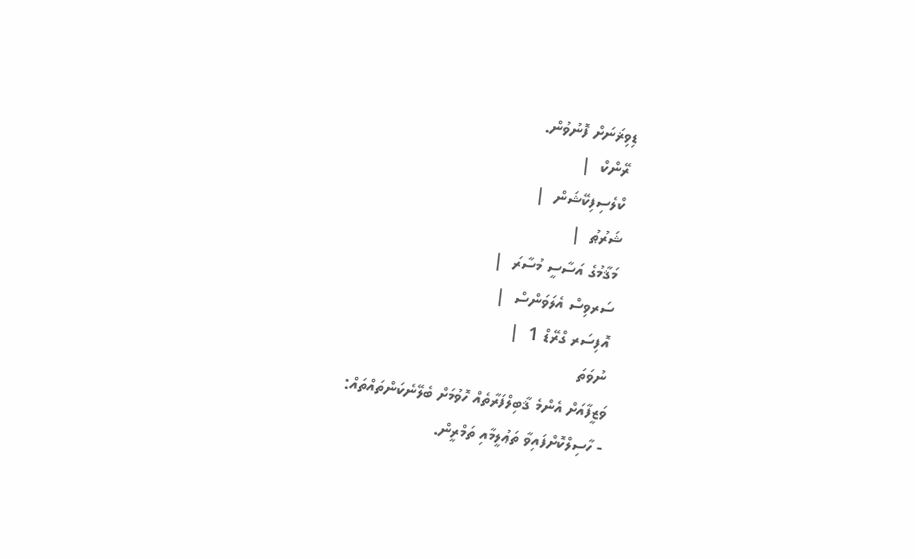ޑިވިޜަނަށް ފޮނުވުން.
 ރޭންކް  |
 ކްލެސިފިކޭޝަން  |
 ޝަރުޠު  |
 މަޤާމުގެ އަސާސީ މުސާރަ  |
 ސަރވިސް އެލަވަންސް  |
 އޮފިސަރ ގްރޭޑް 1  |
 ނުވަތަ
ވަޒީފާއަށް އެންމެ ޤާބިލްފަރާތެއް ހޮވުމަށް ބެލޭނެކަންތައްތައް:
- ހާސިލްކޮށްފައިވާ ތަޢުލީމާއި ތަމްރީން.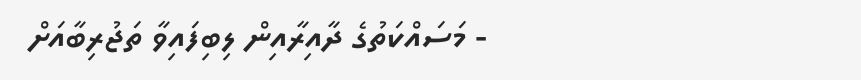- މަސައްކަތުގެ ދާއިރާއިން ލިބިފައިވާ ތަޖުރިބާއަށް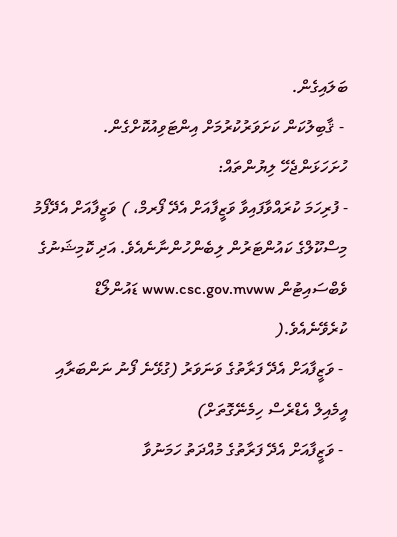ބަލައިގެން.
 - ޤާބިލުކަން ކަށަވަރުކުރުމަށް އިންޓަވިއުކޮށްގެން.
ހުށަހަޅަންޖެހޭ ލިޔުންތައް:
- ފުރިހަމަ ކުރައްވާފައިވާ ވަޒީފާއަށް އެދޭ ފޯރމް، ) ވަޒީފާއަށް އެދޭފޯމު މިސްކޫލްގެ ކައުންޓަރުން ލިބެންހުންނާނެއެވެ. އަދި ކޮމިޝަނުގެ ވެބްސައިޓުން www.csc.gov.mvww ޑައުންލޯޑް ކުރެވޭނެއެވެ.(
 - ވަޒީފާއަށް އެދޭ ފަރާތުގެ ވަނަވަރު (ގުޅޭނެ ފޯނު ނަންބަރާއި އީމެއިލް އެޑްރެސް ހިމެނޭގޮތަށް)
 - ވަޒީފާއަށް އެދޭ ފަރާތުގެ މުއްދަތު ހަމަނުވާ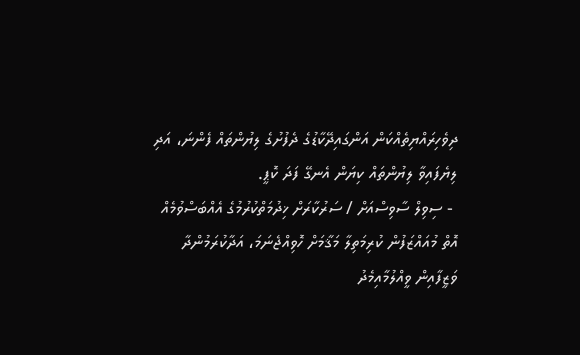ދިވެހިރައްޔިތެއްކަން އަންގައިދޭކާޑުގެ ދެފުށުގެ ލިޔުންތައް ފެންނަ، އަދި ލިޔެފައިވާ ލިޔުންތައް ކިޔަން އެނގޭ ފަދަ ކޮޕީ.
 - ސިވިލް ސާވިސްއަށް / ސަރުކާރަށް ޚިދުމަތްކުރުމުގެ އެއްބަސްވުމެއް އޮތް މުއައްޒަފުން ކުރިމަތިލާ މަޤާމަށް ހޮވިއްޖެނަމަ، އަދާކުރަމުންދާ ވަޒީފާއިން ވީއްލުމާއިމެދު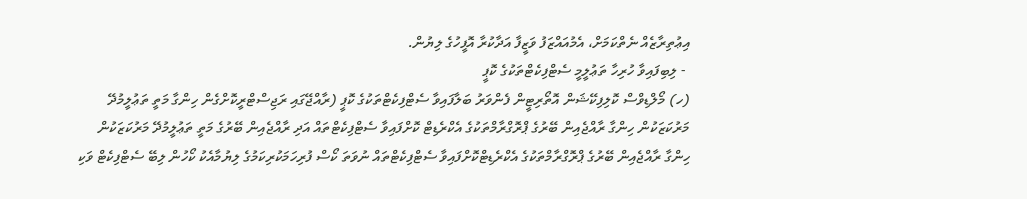އިޢުތިރާޒެއް ނެތްކަމަށް، އެމުއައްޒަފު ވަޒީފާ އަދާކުރާ އޮފީހުގެ ލިޔުން.
 - ލިބިފައިވާ ހުރިހާ ތަޢުލީމީ ސެޓްފިކެޓްތަކުގެ ކޮޕީ
(ހ) މޯލްޑިވްސް ކޮލިފިކޭޝަން އޮތޯރިޓީން ފެންވަރު ބަލާފައިވާ ސެޓްފިކެޓްތަކުގެ ކޮޕީ (ރާއްޖޭގައި ރަޖިސްޓްރީކޮށްގެން ހިންގާ މަތީ ތަޢުލީމުދޭ މަރުކަޒަކުން ހިންގާ ރާއްޖެއިން ބޭރުގެ ޕްރޮގްރާމްތަކުގެ އެކްރެޑިޓް ކޮށްފައިވާ ސެޓްފިކެޓްތައް އަދި ރާއްޖެއިން ބޭރުގެ މަތީ ތަޢުލީމުދޭ މަރުކަޒަކުން ހިންގާ ރާއްޖެއިން ބޭރުގެ ޕްރޮގްރާމްތަކުގެ އެކްރެޑިޓްކޮށްފައިވާ ސެޓްފިކެޓްތައް ނުވަތަ ކޯސް ފުރިހަމަކުރިކަމުގެ ލިޔުމާއެކު ކޯހުން ލިބޭ ސެޓްފިކެޓް ވަކި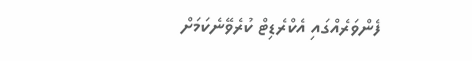ފެންވަރެއްގައި އެކްރެޑިޓް ކުރެވޭނެކަމަށް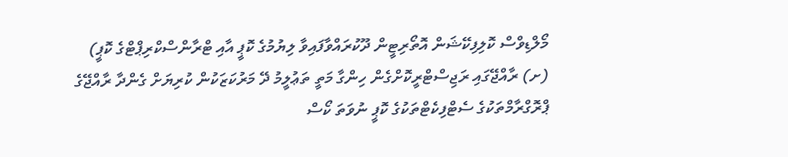މޯލްޑިވްސް ކޮލިފިކޭޝަން އޮތޯރިޓީން ދޫކުރައްވާފައިވާ ލިޔުމުގެ ކޮޕީ އާއި ޓްރާންސްކްރިޕްޓްގެ ކޮޕީ)
(ށ) ރާއްޖޭގައި ރަޖިސްޓްރީކޮށްގެން ހިންގާ މަތީ ތަޢުލީމު ދޭ މަރުކަޒަކުން ކުރިޔަށް ގެންދާ ރާއްޖޭގެ ޕްރޮގްރާމްތަކުގެ ސެޓްފިކެޓްތަކުގެ ކޮޕީ ނުވަތަ ކޯސް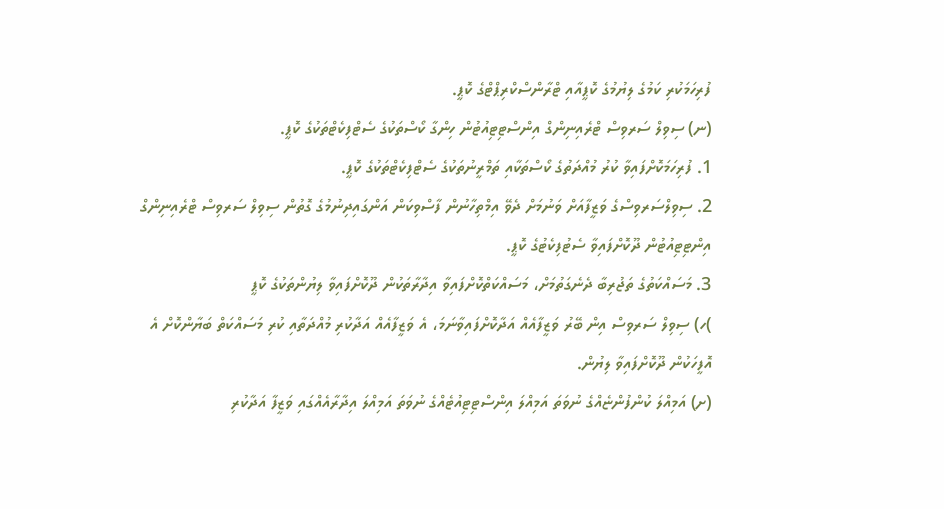ފުރިހަމަކުރި ކަމުގެ ލިޔުމުގެ ކޮޕީއާއި ޓްރާންސްކްރިޕްޓްގެ ކޮޕީ.
(ނ) ސިވިލް ސަރވިސް ޓްރެއިނިންގް އިންސްޓިޓިއުޓުން ހިންގާ ކޯސްތަކުގެ ސެޓްފިކެޓްތަކުގެ ކޮޕީ.
1. ފުރިހަމަކޮށްފައިވާ ކުރު މުއްދަތުގެ ކޯސްތަކާއި ތަމްރީނުތަކުގެ ސެޓްފިކެޓްތަކުގެ ކޮޕީ.
2. ސިވިލްސަރވިސްގެ ވަޒީފާއަށް ވަނުމަށް ދެވޭ އިމްތިހާނުން ފާސްވިކަން އަންގައިދިނުމުގެ ގޮތުން ސިވިލް ސަރވިސް ޓްރެއިނިންގް އިންޓިޓިއުޓުން ދޫކޮށްފައިވާ ސެޓުފިކެޓުގެ ކޮޕީ.
3. މަސައްކަތުގެ ތަޖުރިބާ ދެނެގަތުމަށް، މަސައްކަތްކޮށްފައިވާ އިދާރާތަކުން ދޫކޮށްފައިވާ ލިޔުންތަކުގެ ކޮޕީ
)ހ) ސިވިލް ސަރވިސް އިން ބޭރު ވަޒީފާއެއް އަދާކޮށްފައިވާނަމަ، އެ ވަޒީފާއެއް އަދާކުރި މުއްދަތާއި ކުރި މަސައްކަތް ބަޔާންކޮށް އެ އޮފީހަކުން ދޫކޮށްފައިވާ ލިޔުން.
(ށ) އަމިއްލަ ކުންފުންޏެއްގެ ނުވަތަ އަމިއްލަ އިންސްޓިޓިއުޓެއްގެ ނުވަތަ އަމިއްލަ އިދާރާއެއްގައި ވަޒީފާ އަދާކުރި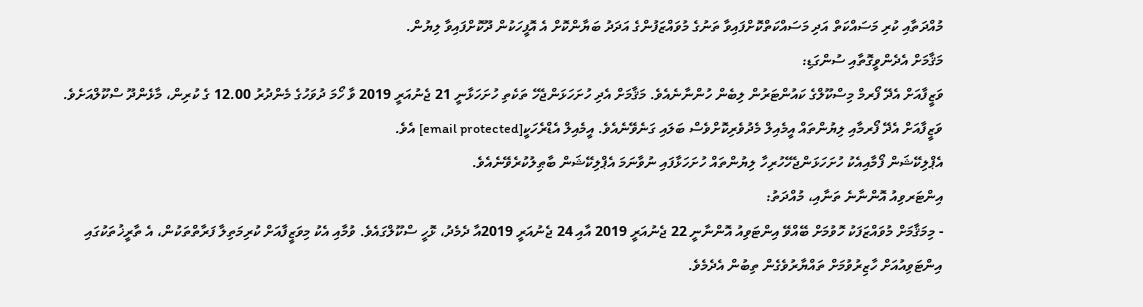މުއްދަތާއި ކުރި މަސައްކަތް އަދި މަސައްކަތްކޮށްފައިވާ ތަނުގެ މުވައްޒަފުންގެ އަދަދު ބަޔާންކޮށް އެ އޮފީހަކުން ދޫކޮށްފައިވާ ލިޔުން.
މަޤާމަށް އެދެންވީގޮތާއި ސުންގަޑި:
ވަޒީފާއަށް އެދޭ ފޯރމް މިސްކޫލްގެ ކައުންޓަރުން ލިބެން ހުންނާނެއެވެ. މަޤާމަށް އެދި ހުށަހަޅަންޖެހޭ ތަކެތި ހުށަހަޅާނީ 21 ޖެނުއަރީ 2019 ވާ ހޯމަ ދުވަހުގެ މެންދުރު 12.00 ގެ ކުރިން، މާޅެންދޫ ސްކޫލްއަށެވެ. ވަޒީފާއަށް އެދޭ ފޯރމާއި ލިޔުންތައް އީމެއިލް މެދުވެރިކޮށްވެސް ބަލައި ގަނެވޭނެއެވެ. އީމެއިލް އެޑްރެހަކީ[email protected] އެވެ.
އެޕްލިކޭޝަން ފޯމާއިއެކު ހުށަހަޅަންޖެހޭހުރިހާ ލިޔުންތައް ހުށަހަޅާފައި ނުވާނަމަ އެޕްލިކޭޝަން ބާޠިލުކުރެވޭނެއެވެ.
އިންޓަރވިއު އޮންނާނެ ތަނާއި، މުއްދަތު:
- މިމަޤާމަށް މުވައްޒަފަކު ހޮވުމަށް ބޭއްވޭ އިންޓަވިއު އޮންނާނީ 22 ޖެނުއަރީ 2019 އާއި 24 ޖެނުއަރީ 2019އާ ދެމެދު، ޅޮހީ ސްކޫލްގައެވެ. ވުމާއި އެކު މިވަޒީފާއަށް ކުރިމަތިލާ ފަރާތްތަކުން، އެ ތާރީޚުތަކުގައި އިންޓަވިއުއަށް ހާޒިރުވުމަށް ތައްޔާރުވެގެން ތިބުން އެދެމެވެ.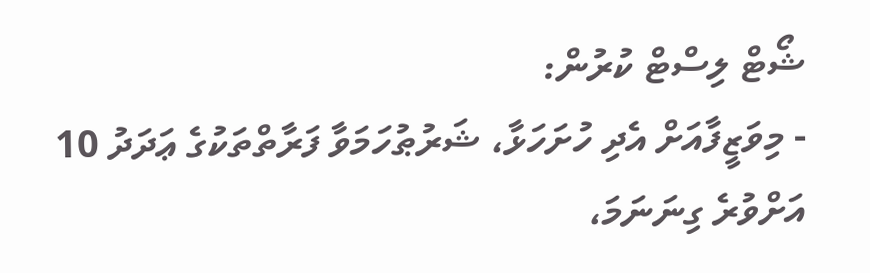ޝޯޓް ލިސްޓް ކުރުން:
- މިވަޒީފާއަށް އެދި ހުށަހަޅާ، ޝަރުޠުހަމަވާ ފަރާތްތަކުގެ ޢަދަދު 10 އަށްވުރެ ގިނަނަމަ،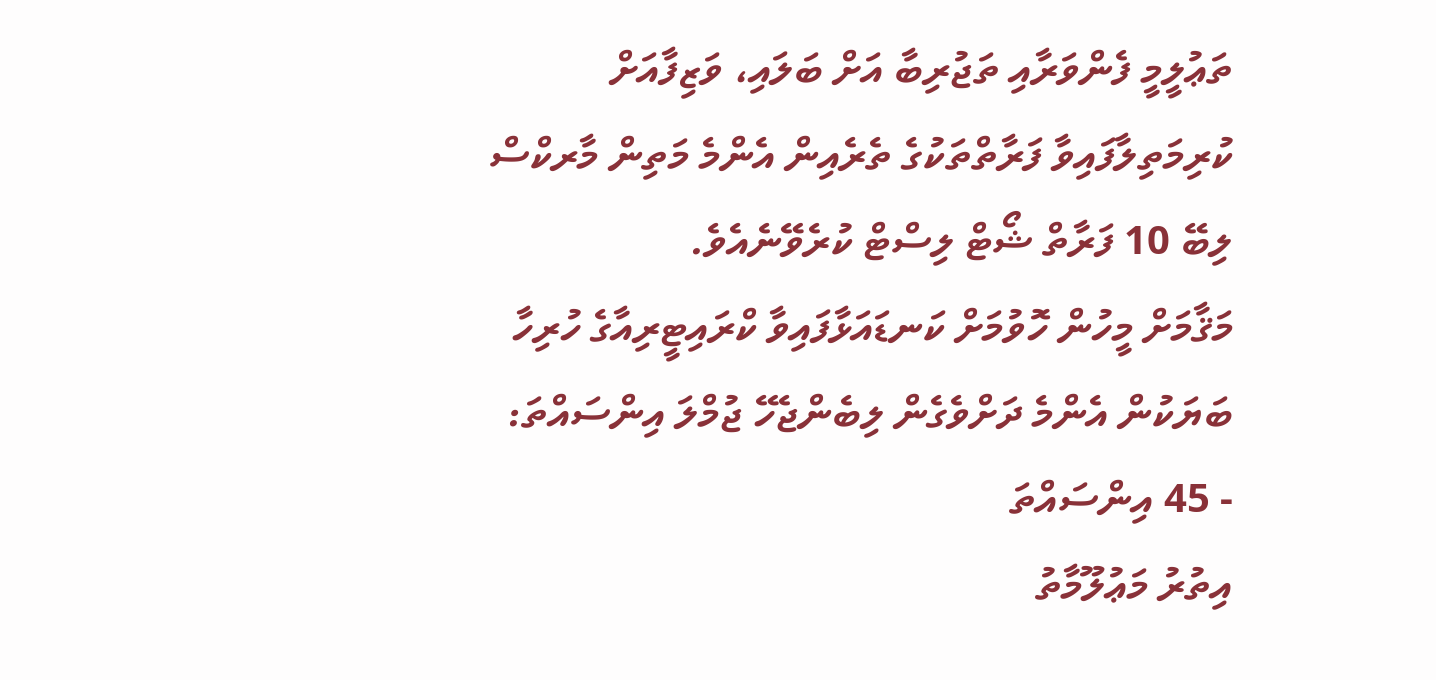ތަޢުލީމީ ފެންވަރާއި ތަޖުރިބާ އަށް ބަލައި، ވަޒިފާއަށް ކުރިމަތިލާފައިވާ ފަރާތްތަކުގެ ތެރެއިން އެންމެ މަތިން މާރކްސް ލިބޭ 10 ފަރާތް ޝޯޓް ލިސްޓް ކުރެވޭނެއެވެ.
މަޤާމަށް މީހުން ހޮވުމަށް ކަނޑައަޅާފައިވާ ކްރައިޓީރިއާގެ ހުރިހާ ބަޔަކުން އެންމެ ދަށްވެގެން ލިބެންޖެހޭ ޖުމްލަ އިންސައްތަ:
- 45 އިންސައްތަ
އިތުރު މަޢުލޫމާތު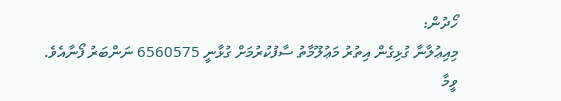ހޯދުން:
މިއިޢުލާނާ ގުޅިގެން އިތުރު މަޢުލޫމާތު ސާފުކުރުމަށް ގުޅާނީ 6560575 ނަންބަރު ފޯނާއެވެ.
ވީމާ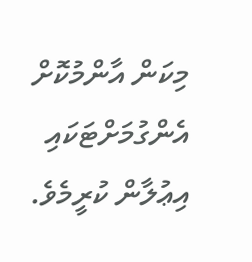މިކަން އާންމުކޮށް އެންގުމަށްޓަކައި އިޢުލާން ކުރީމެވެ.